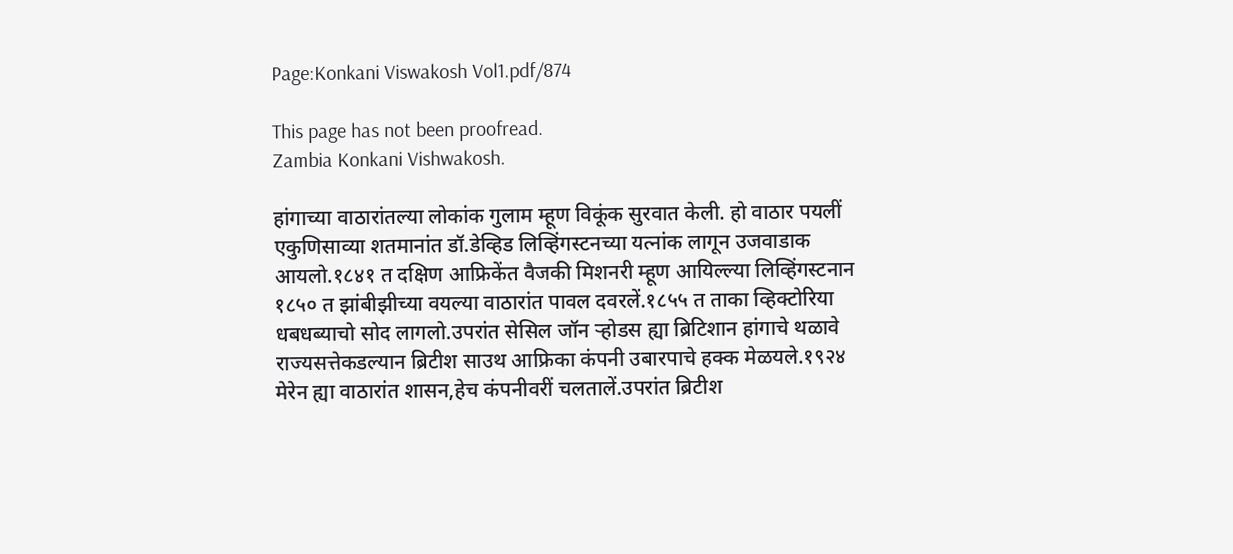Page:Konkani Viswakosh Vol1.pdf/874

This page has not been proofread.
Zambia Konkani Vishwakosh.

हांगाच्या वाठारांतल्या लोकांक गुलाम म्हूण विकूंक सुरवात केली. हो वाठार पयलीं एकुणिसाव्या शतमानांत डॉ.डेव्हिड लिव्हिंगस्टनच्या यत्नांक लागून उजवाडाक आयलो.१८४१ त दक्षिण आफ्रिकेंत वैजकी मिशनरी म्हूण आयिल्ल्या लिव्हिंगस्टनान १८५० त झांबीझीच्या वयल्या वाठारांत पावल दवरलें.१८५५ त ताका व्हिक्टोरिया धबधब्याचो सोद लागलो.उपरांत सेसिल जॉन ऱ्होडस ह्या ब्रिटिशान हांगाचे थळावे राज्यसत्तेकडल्यान ब्रिटीश साउथ आफ्रिका कंपनी उबारपाचे हक्क मेळयले.१९२४ मेरेन ह्या वाठारांत शासन,हेच कंपनीवरीं चलतालें.उपरांत ब्रिटीश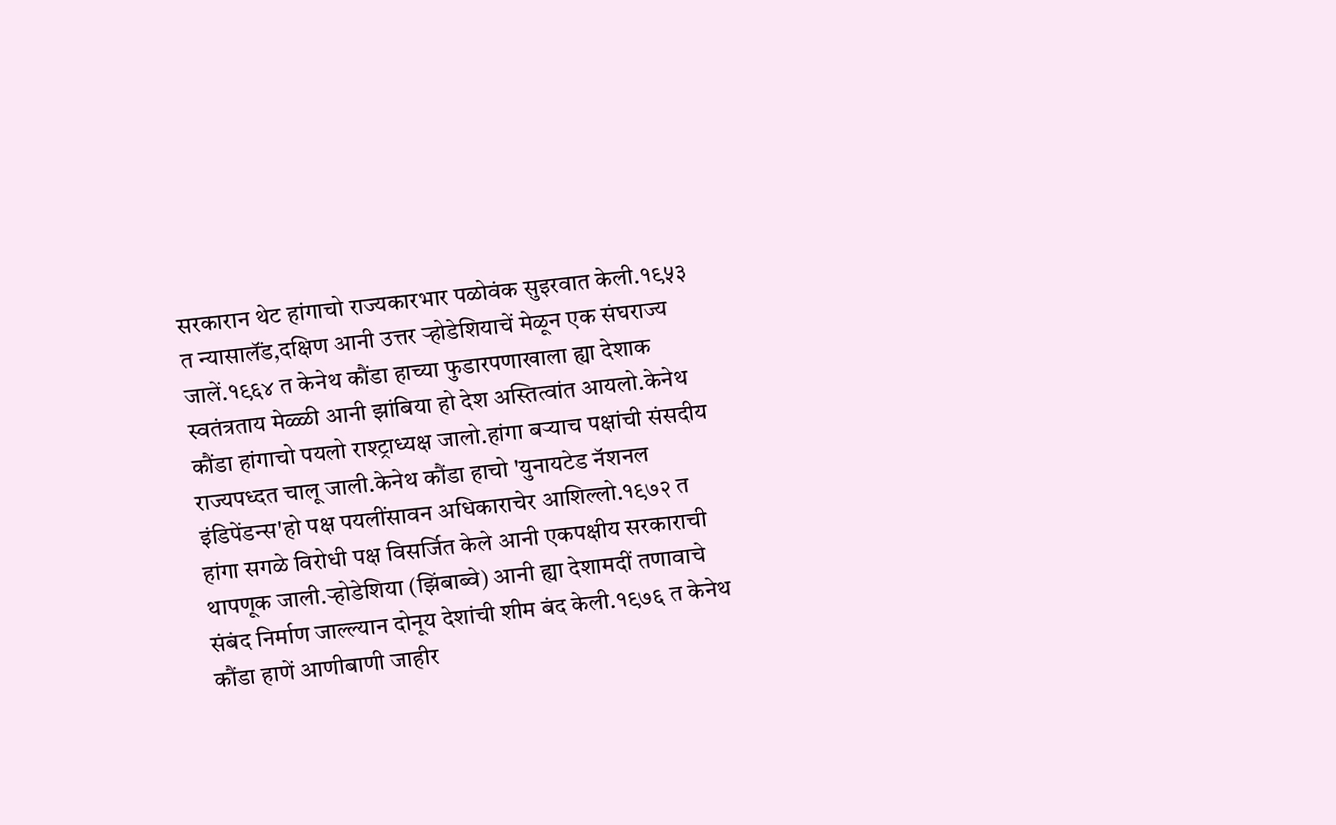सरकारान थेट हांगाचो राज्यकारभार पळोवंक सुइरवात केली.१९५३ त न्यासालॅंड,दक्षिण आनी उत्तर ऱ्होडेशियाचें मेळून एक संघराज्य जालें.१९६४ त केनेथ कौंडा हाच्या फुडारपणाखाला ह्या देशाक स्वतंत्रताय मेळ्ळी आनी झांबिया हो देश अस्तित्वांत आयलो.केनेथ कौंडा हांगाचो पयलो राश्ट्राध्यक्ष जालो.हांगा बऱ्याच पक्षांची संसदीय राज्यपध्दत चालू जाली.केनेथ कौंडा हाचो 'युनायटेड नॅशनल इंडिपेंडन्स'हो पक्ष पयलींसावन अधिकाराचेर आशिल्लो.१९७२ त हांगा सगळे विरोधी पक्ष विसर्जित केले आनी एकपक्षीय सरकाराची थापणूक जाली.ऱ्होडेशिया (झिंबाब्वे) आनी ह्या देशामदीं तणावाचे संबंद निर्माण जाल्ल्यान दोनूय देशांची शीम बंद केली.१९७६ त केनेथ कौंडा हाणें आणीबाणी जाहीर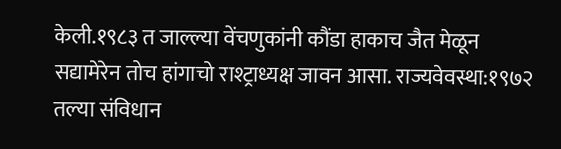केली.१९८३ त जाल्ल्या वेंचणुकांनी कौंडा हाकाच जैत मेळून सद्यामेरेन तोच हांगाचो राश्ट्राध्यक्ष जावन आसा. राज्यवेवस्था:१९७२ तल्या संविधान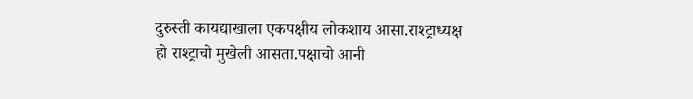दुरुस्ती कायद्याखाला एकपक्षीय लोकशाय आसा.राश्ट्राध्यक्ष हो राश्ट्राचो मुखेली आसता.पक्षाचो आनी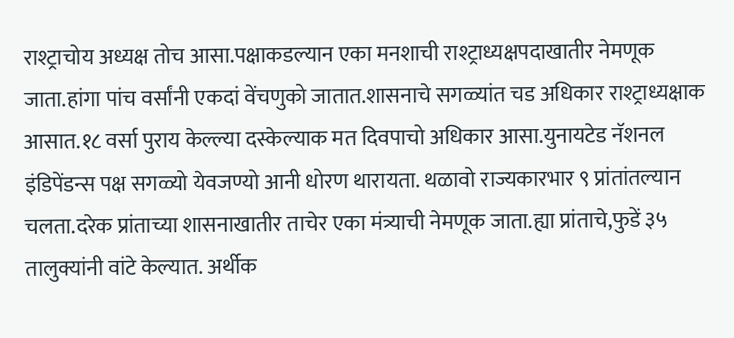राश्ट्राचोय अध्यक्ष तोच आसा.पक्षाकडल्यान एका मनशाची राश्ट्राध्यक्षपदाखातीर नेमणूक जाता.हांगा पांच वर्सांनी एकदां वेंचणुको जातात.शासनाचे सगळ्यांत चड अधिकार राश्ट्राध्यक्षाक आसात.१८ वर्सा पुराय केल्ल्या दस्केल्याक मत दिवपाचो अधिकार आसा.युनायटेड नॅशनल इंडिपेंडन्स पक्ष सगळ्यो येवजण्यो आनी धोरण थारायता. थळावो राज्यकारभार ९ प्रांतांतल्यान चलता.दरेक प्रांताच्या शासनाखातीर ताचेर एका मंत्र्याची नेमणूक जाता.ह्या प्रांताचे,फुडें ३५ तालुक्यांनी वांटे केल्यात. अर्थीक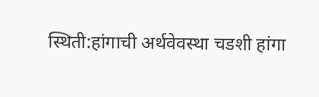स्थिती:हांगाची अर्थवेवस्था चडशी हांगा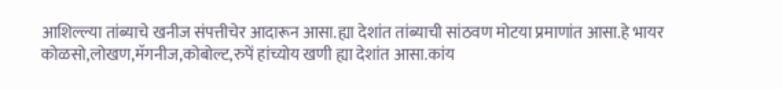आशिल्ल्या तांब्याचे खनीज संपत्तीचेर आदारून आसा.ह्या देशांत तांब्याची सांठवण मोटया प्रमाणांत आसा.हे भायर कोळसो,लोखण,मॅगनीज,कोबोल्ट,रुपें हांच्योय खणी ह्या देशांत आसा.कांय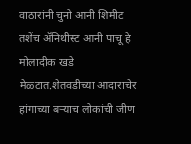वाठारांनी चुनो आनी शिमीट तशेंच ॲनिथीस्ट आनी पाचू हे मोलादीक खडे मेळ्टात.शेतवडीच्या आदाराचेर हांगाच्या बऱ्याच लोकांची जीण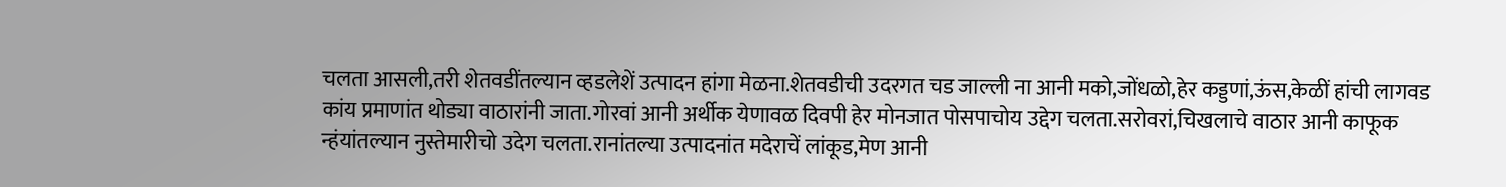चलता आसली,तरी शेतवडींतल्यान व्हडलेशें उत्पादन हांगा मेळना.शेतवडीची उदरगत चड जाल्ली ना आनी मको,जोंधळो,हेर कड्डणां,ऊंस,केळीं हांची लागवड कांय प्रमाणांत थोड्या वाठारांनी जाता.गोरवां आनी अर्थीक येणावळ दिवपी हेर मोनजात पोसपाचोय उद्देग चलता.सरोवरां,चिखलाचे वाठार आनी काफूक न्हंयांतल्यान नुस्तेमारीचो उदेग चलता.रानांतल्या उत्पादनांत मदेराचें लांकूड,मेण आनी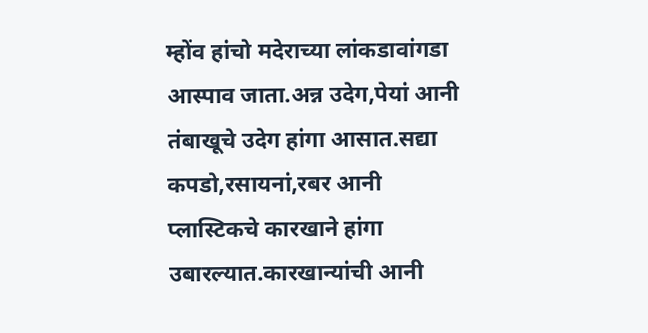म्होंव हांचो मदेराच्या लांकडावांगडा आस्पाव जाता.अन्न उदेग,पेयां आनी तंबाखूचे उदेग हांगा आसात.सद्या कपडो,रसायनां,रबर आनी प्लास्टिकचे कारखाने हांगा उबारल्यात.कारखान्यांची आनी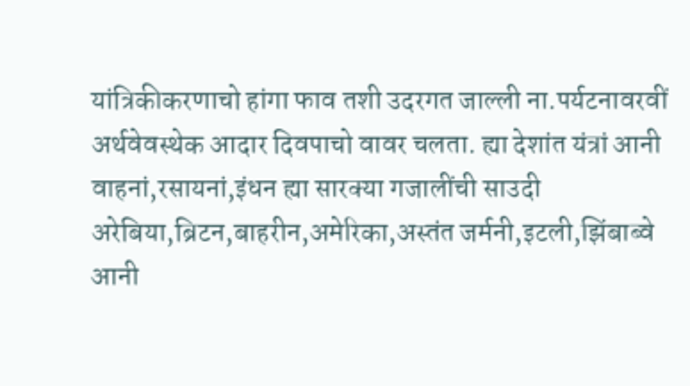यांत्रिकीकरणाचो हांगा फाव तशी उदरगत जाल्ली ना.पर्यटनावरवीं अर्थवेवस्थेक आदार दिवपाचो वावर चलता. ह्या देशांत यंत्रां आनी वाहनां,रसायनां,इंधन ह्या सारक्या गजालींची साउदी अरेबिया,ब्रिटन,बाहरीन,अमेरिका,अस्तंत जर्मनी,इटली,झिंबाब्वे आनी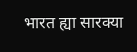भारत ह्या सारक्या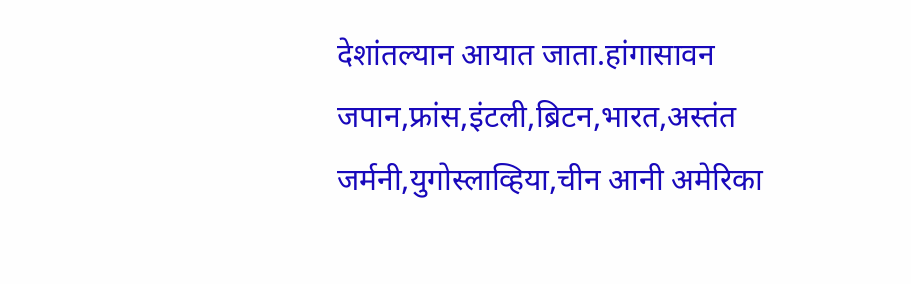देशांतल्यान आयात जाता.हांगासावन जपान,फ्रांस,इंटली,ब्रिटन,भारत,अस्तंत जर्मनी,युगोस्लाव्हिया,चीन आनी अमेरिका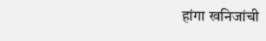हांगा खनिजांची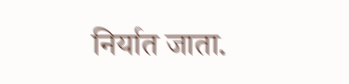निर्यात जाता.